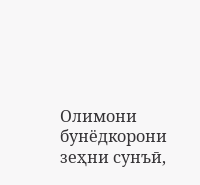Олимони бунёдкорони зеҳни сунъӣ,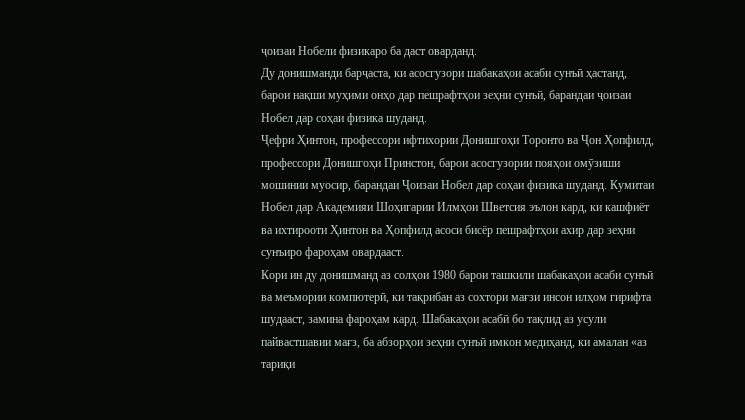ҷоизаи Нобели физикаро ба даст оварданд.
Ду донишманди барҷаста, ки асосгузори шабакаҳои асаби сунъӣ ҳастанд, барои нақши муҳими онҳо дар пешрафтҳои зеҳни сунъӣ, барандаи ҷоизаи Нобел дар соҳаи физика шуданд.
Ҷефри Ҳинтон, профессори ифтихории Донишгоҳи Торонто ва Ҷон Ҳопфилд, профессори Донишгоҳи Принстон, барои асосгузории пояҳои омӯзиши мошинии муосир, барандаи Ҷоизаи Нобел дар соҳаи физика шуданд. Кумитаи Нобел дар Академияи Шоҳигарии Илмҳои Шветсия эълон кард, ки кашфиёт ва ихтирооти Ҳинтон ва Ҳопфилд асоси бисёр пешрафтҳои ахир дар зеҳни сунъиро фароҳам овардааст.
Кори ин ду донишманд аз солҳои 1980 барои ташкили шабакаҳои асаби сунъӣ ва меъмории компютерӣ, ки тақрибан аз сохтори мағзи инсон илҳом гирифта шудааст, замина фароҳам кард. Шабакаҳои асабӣ бо тақлид аз усули пайвастшавии мағз, ба абзорҳои зеҳни сунъӣ имкон медиҳанд, ки амалан «аз тариқи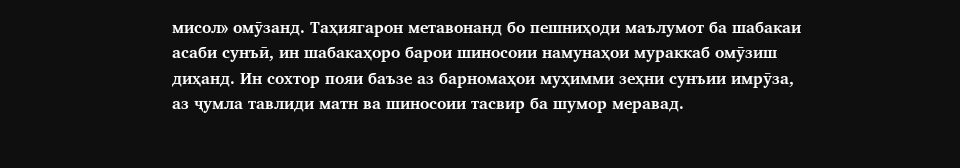мисол» омӯзанд. Таҳиягарон метавонанд бо пешниҳоди маълумот ба шабакаи асаби сунъӣ, ин шабакаҳоро барои шиносоии намунаҳои мураккаб омӯзиш диҳанд. Ин сохтор пояи баъзе аз барномаҳои муҳимми зеҳни сунъии имрӯза, аз ҷумла тавлиди матн ва шиносоии тасвир ба шумор меравад.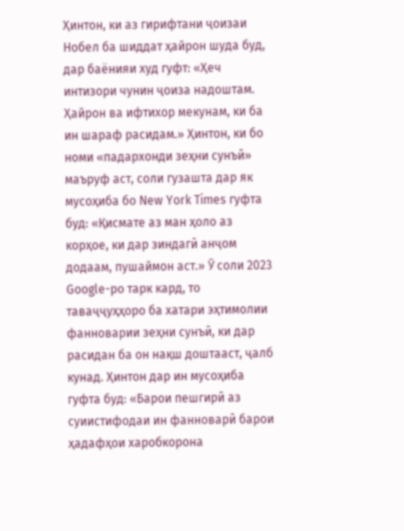Ҳинтон, ки аз гирифтани ҷоизаи Нобел ба шиддат ҳайрон шуда буд, дар баёнияи худ гуфт: «Ҳеч интизори чунин ҷоиза надоштам. Ҳайрон ва ифтихор мекунам, ки ба ин шараф расидам.» Ҳинтон, ки бо номи «падархонди зеҳни сунъӣ» маъруф аст, соли гузашта дар як мусоҳиба бо New York Times гуфта буд: «Қисмате аз ман ҳоло аз корҳое, ки дар зиндагӣ анҷом додаам, пушаймон аст.» Ӯ соли 2023 Google-ро тарк кард, то таваҷҷуҳҳоро ба хатари эҳтимолии фанноварии зеҳни сунъӣ, ки дар расидан ба он нақш доштааст, ҷалб кунад. Ҳинтон дар ин мусоҳиба гуфта буд: «Барои пешгирӣ аз суиистифодаи ин фанноварӣ барои ҳадафҳои харобкорона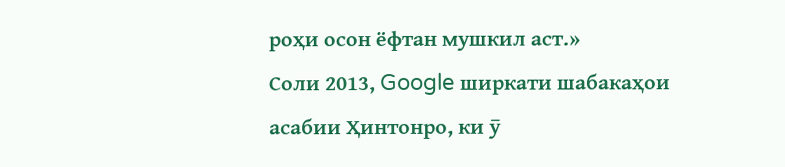роҳи осон ёфтан мушкил аст.»
Соли 2013, Google ширкати шабакаҳои асабии Ҳинтонро, ки ӯ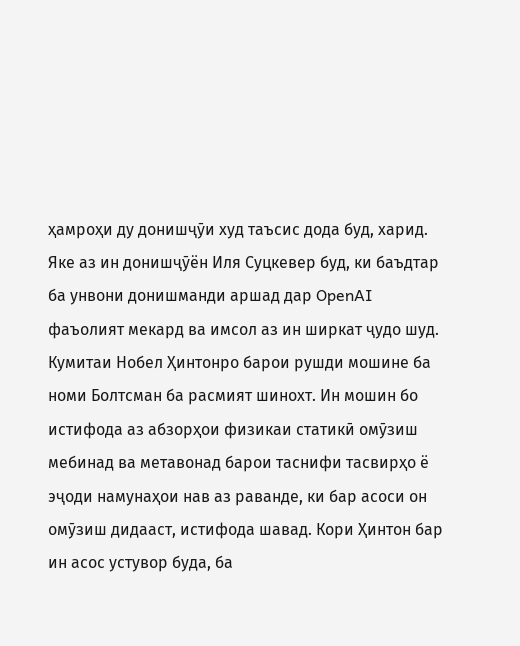ҳамроҳи ду донишҷӯи худ таъсис дода буд, харид. Яке аз ин донишҷӯён Иля Суцкевер буд, ки баъдтар ба унвони донишманди аршад дар OpenAI фаъолият мекард ва имсол аз ин ширкат ҷудо шуд.
Кумитаи Нобел Ҳинтонро барои рушди мошине ба номи Болтсман ба расмият шинохт. Ин мошин бо истифода аз абзорҳои физикаи статикӣ омӯзиш мебинад ва метавонад барои таснифи тасвирҳо ё эҷоди намунаҳои нав аз раванде, ки бар асоси он омӯзиш дидааст, истифода шавад. Кори Ҳинтон бар ин асос устувор буда, ба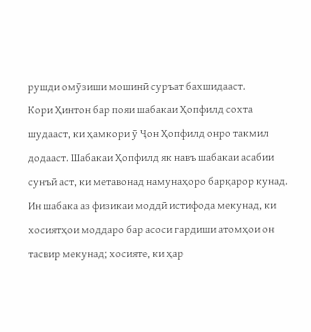рушди омӯзиши мошинӣ суръат бахшидааст.
Кори Ҳинтон бар пояи шабакаи Ҳопфилд сохта шудааст, ки ҳамкори ӯ Ҷон Ҳопфилд онро такмил додааст. Шабакаи Ҳопфилд як навъ шабакаи асабии сунъӣ аст, ки метавонад намунаҳоро барқарор кунад. Ин шабака аз физикаи моддӣ истифода мекунад, ки хосиятҳои моддаро бар асоси гардиши атомҳои он тасвир мекунад; хосияте, ки ҳар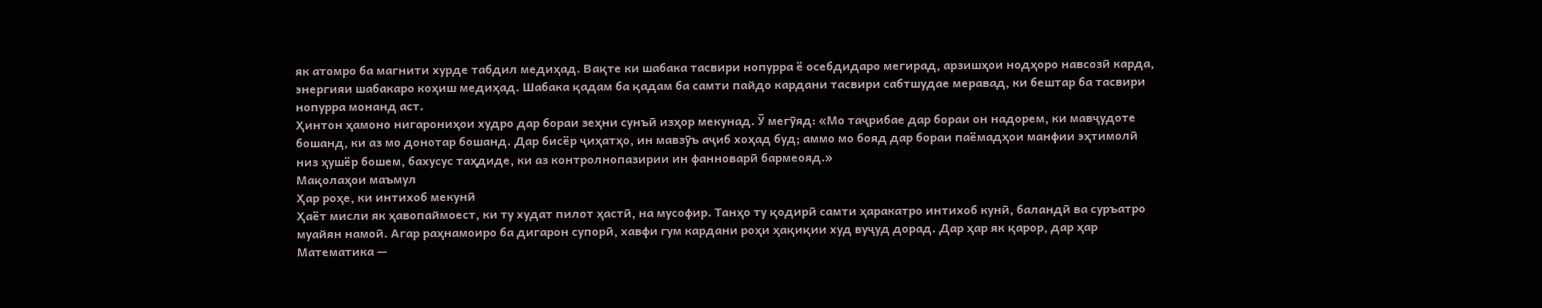як атомро ба магнити хурде табдил медиҳад. Вақте ки шабака тасвири нопурра ё осебдидаро мегирад, арзишҳои нодҳоро навсозӣ карда, энергияи шабакаро коҳиш медиҳад. Шабака қадам ба қадам ба самти пайдо кардани тасвири сабтшудае меравад, ки бештар ба тасвири нопурра монанд аст.
Ҳинтон ҳамоно нигарониҳои худро дар бораи зеҳни сунъӣ изҳор мекунад. Ӯ мегӯяд: «Мо таҷрибае дар бораи он надорем, ки мавҷудоте бошанд, ки аз мо донотар бошанд. Дар бисёр ҷиҳатҳо, ин мавзӯъ аҷиб хоҳад буд; аммо мо бояд дар бораи паёмадҳои манфии эҳтимолӣ низ ҳушёр бошем, бахусус таҳдиде, ки аз контролнопазирии ин фанноварӣ бармеояд.»
Мақолаҳои маъмул
Ҳар роҳе, ки интихоб мекунӣ
Ҳаёт мисли як ҳавопаймоест, ки ту худат пилот ҳастӣ, на мусофир. Танҳо ту қодирӣ самти ҳаракатро интихоб кунӣ, баландӣ ва суръатро муайян намоӣ. Агар раҳнамоиро ба дигарон супорӣ, хавфи гум кардани роҳи ҳақиқии худ вуҷуд дорад. Дар ҳар як қарор, дар ҳар
Математика —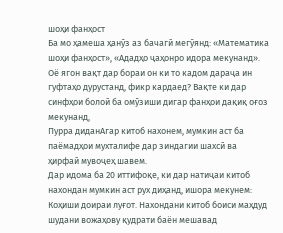шоҳи фанҳост
Ба мо ҳамеша ҳанӯз аз бачагӣ мегӯянд: «Математика шоҳи фанҳост», «Ададҳо ҷаҳонро идора мекунанд». Оё ягон вақт дар бораи он ки то кадом дараҷа ин гуфтаҳо дурустанд, фикр кардаед? Вақте ки дар синфҳои болоӣ ба омӯзиши дигар фанҳои дақиқ оғоз мекунанд,
Пурра диданАгар китоб нахонем, мумкин аст ба паёмадҳои мухталифе дар зиндагии шахсӣ ва ҳирфаӣ мувоҷеҳ шавем.
Дар идома ба 20 иттифоқе, ки дар натиҷаи китоб нахондан мумкин аст рух диҳанд, ишора мекунем: Коҳиши доираи луғот. Нахондани китоб боиси маҳдуд шудани вожаҳову қудрати баён мешавад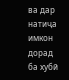ва дар натиҷа имкон дорад ба хубӣ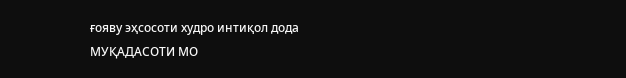ғояву эҳсосоти худро интиқол дода
МУҚАДАСОТИ МО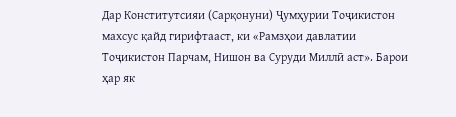Дар Конститутсияи (Сарқонуни) Ҷумҳурии Тоҷикистон махсус қайд гирифтааст, ки «Рамзҳои давлатии Тоҷикистон Парчам, Нишон ва Суруди Миллӣ аст». Барои ҳар як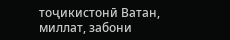тоҷикистонӣ Ватан, миллат, забони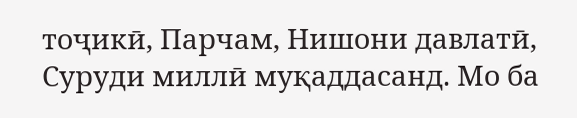тоҷикӣ, Парчам, Нишони давлатӣ, Суруди миллӣ муқаддасанд. Мо ба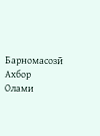Барномасозӣ
Ахбор
Олами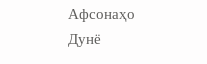Афсонаҳо
Дунё